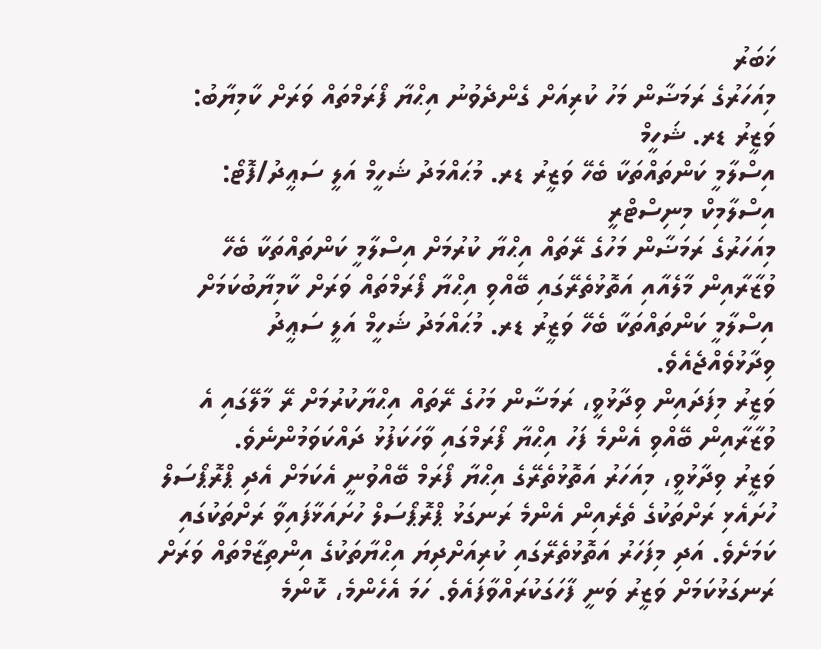ޚަބަރު
މިއަހަރުގެ ރަމަޟާން މަހު ކުރިއަށް ގެންދެވުނު އިޙްޔާ ފޯރަމްތައް ވަރަށް ކާމިޔާބު: ވަޒީރު ޑރ. ޝަހީމް
އިސްލާމީ ކަންތައްތަކާ ބެހޭ ވަޒީރު ޑރ. މުޙައްމަދު ޝަހީމް އަލީ ސަޢީދު/ފޮޓޯ: އިސްލާމިކް މިނިސްޓްރީ
މިއަހަރުގެ ރަމަޟާން މަހުގެ ރޭތައް އިޙްޔާ ކުރުމަށް އިސްލާމީ ކަންތައްތަކާ ބެހޭ ވުޒާރާއިން މާލެއާއި އަތޮޅުތެރޭގައި ބޭއްވި އިޙްޔާ ފޯރަމްތައް ވަރަށް ކާމިޔާބުކަމަށް އިސްލާމީ ކަންތައްތަކާ ބެހޭ ވަޒީރު ޑރ. މުޙައްމަދު ޝަހީމް އަލީ ސަޢީދު ވިދާޅުވެއްޖެއެވެ.
ވަޒީރު މިފަދައިން ވިދާޅުވީ، ރަމަޟާން މަހުގެ ރޭތައް އިޙްޔާކުރުމަށް ރޭ މާލޭގައި އެ ވުޒާރާއިން ބޭއްވި އެންމެ ފަހު އިޙްޔާ ފޯރަމްގައި ވާހަކަފުޅު ދައްކަވަމުންނެވެ.
ވަޒީރު ވިދާޅުވީ، މިއަހަރު އަތޮޅުތެރޭގެ އިޙްޔާ ފޯރަމް ބޭއްވުނީ އެކަމަށް އެދި ޕްރޮޕޯސަލް ހުށައެޅި ރަށްތަކުގެ ތެރެއިން އެންމެ ރަނގަޅު ޕްރޮޕޯސަލް ހުށައަޅާފައިވާ ރަށްތަކުގައި ކަމަށެވެ. އަދި މިފަހަރު އަތޮޅުތެރޭގައި ކުރިއަށްދިޔަ އިޙްޔާތަކުގެ އިންތިޒާމްތައް ވަރަށް ރަނގަޅުކަމަށް ވަޒީރު ވަނީ ފާހަގަކުރައްވާފައެވެ. ހަމަ އެހެންމެ، ކޮންމެ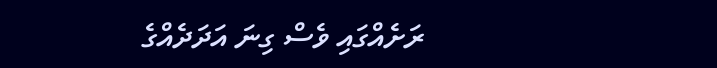ރަށެއްގައި ވެސް ގިނަ އަދަދެއްގެ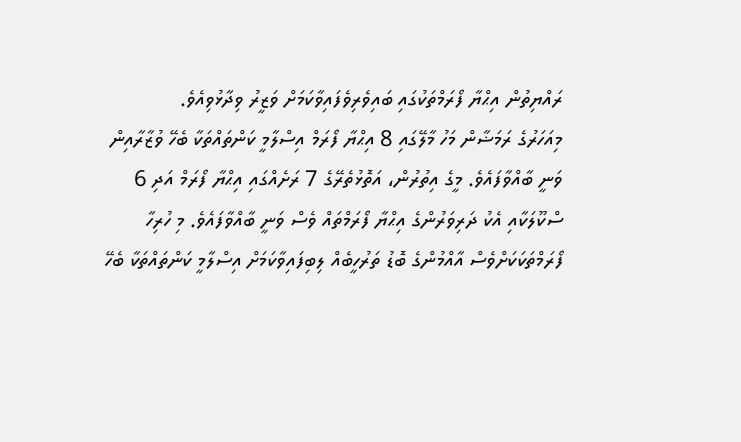ރައްޔިތުން އިޙްޔާ ފޯރަމްތަކުގައި ބައިވެރިވެފައިވާކަމަށް ވަޒީރު ވިދާޅުވިއެވެ.
މިއަހަރުގެ ރަމަޟާން މަހު މާލޭގައި 8 އިޙްޔާ ފޯރަމް އިސްލާމީ ކަންތައްތަކާ ބެހޭ ވުޒާރާއިން ވަނީ ބާއްވާފައެވެ. މީގެ އިތުރުން، އަތޮޅުތެރޭގެ 7 ރަށެއްގައި އިޙްޔާ ފޯރަމް އަދި 6 ސްކޫލަކާއި އެކު ދަރިވަރުންގެ އިޙްޔާ ފޯރަމްތައް ވެސް ވަނީ ބާއްވާފައެވެ. މި ހުރިހާ ފޯރަމްތަކަކަށްވެސް އާއްމުންގެ ބޮޑު ތަރުހީބެއް ލިބިފައިވާކަމަށް އިސްލާމީ ކަންތައްތަކާ ބެހޭ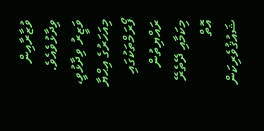ވުޒާރާއިން ވިދާޅުވެއެވެ.
ވަޒީރު ވިދާޅުވީ، މިއަހަރުގެ އިޙްޔާ ފޯރަމްތަކުގައި ރައްޔިތުން މިކަމާއި ދޭތެރޭ އޮތް ޝައުޤުވެރިކަން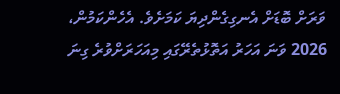ވަރަށް ބޮޑަށް އެނގިގެންދިޔަ ކަމަށެވެ. އެހެންކަމުން، 2026 ވަނަ އަހަރު އަތޮޅުތެރޭގައި މިއަހަރަށްވުރެ ގިނަ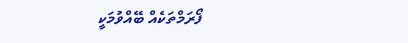ފޯރަމްތަކެއް ބޭއްވުމަކީ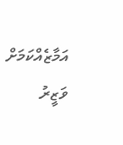އަމާޒެއްކަމަށް ވަޒީރު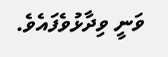ވަނީ ވިދާޅުވެފައެވެ.